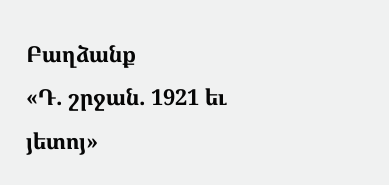Բաղձանք
«Դ. շրջան. 1921 եւ յետոյ»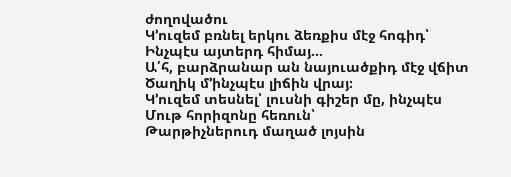ժողովածու
Կ՚ուզեմ բռնել երկու ձեռքիս մէջ հոգիդ՝
Ինչպէս այտերդ հիմայ…
Ա՛հ, բարձրանար ան նայուածքիդ մէջ վճիտ
Ծաղիկ մ՚ինչպէս լիճին վրայ։
Կ՚ուզեմ տեսնել՝ լուսնի գիշեր մը, ինչպէս
Մութ հորիզոնը հեռուն՝
Թարթիչներուդ մաղած լոյսին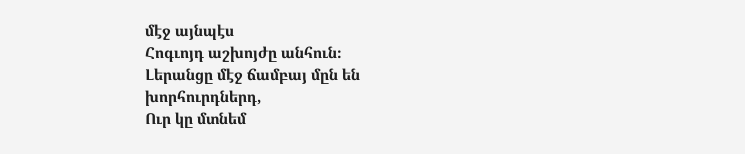մէջ այնպէս
Հոգւոյդ աշխոյժը անհուն։
Լերանցը մէջ ճամբայ մըն են խորհուրդներդ,
Ուր կը մտնեմ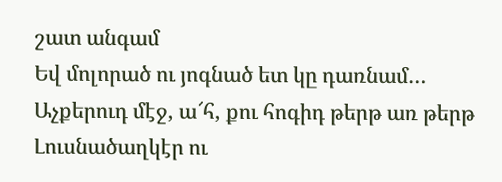շատ անգամ
Եվ մոլորած ու յոգնած ետ կը դառնամ…
Աչքերուդ մէջ, ա՜հ, քու հոգիդ թերթ առ թերթ
Լուսնածաղկէր ու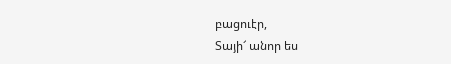բացուէր,
Տայի՜ անոր ես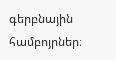գերբնային համբոյրներ։